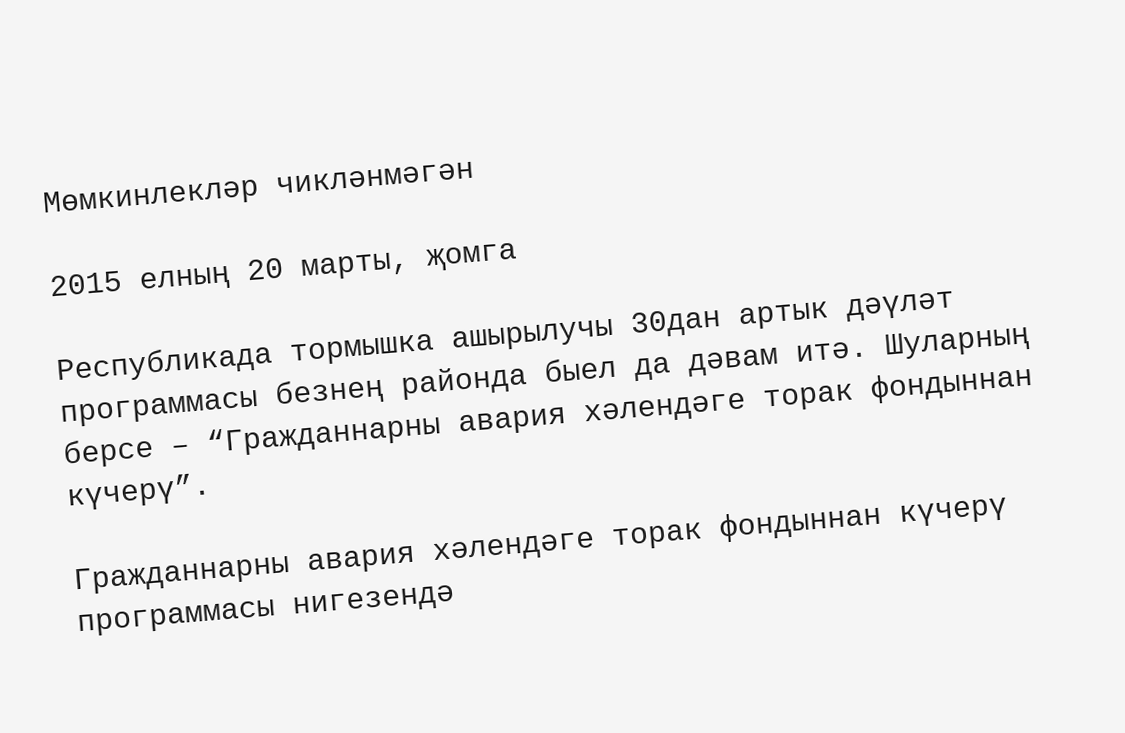Мөмкинлекләр чикләнмәгән

2015 елның 20 марты, җомга

Республикада тормышка ашырылучы 30дан артык дәүләт программасы безнең районда быел да дәвам итә. Шуларның берсе – “Гражданнарны авария хәлендәге торак фондыннан күчерү”.

Гражданнарны авария хәлендәге торак фондыннан күчерү программасы нигезендә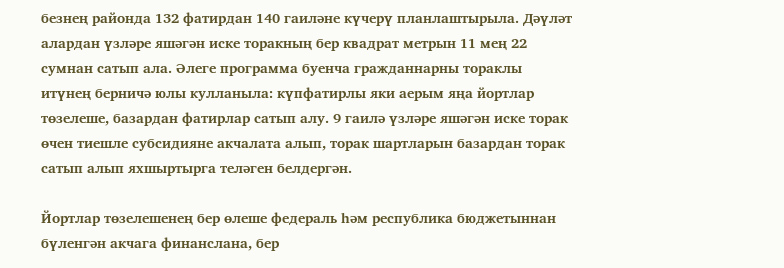безнең районда 132 фатирдан 140 гаиләне күчерү планлаштырыла. Дәүләт алардан үзләре яшәгән иске торакның бер квадрат метрын 11 мең 22 сумнан сатып ала. Әлеге программа буенча гражданнарны тораклы итүнең берничә юлы кулланыла: күпфатирлы яки аерым яңа йортлар төзелеше, базардан фатирлар сатып алу. 9 гаилә үзләре яшәгән иске торак өчен тиешле субсидияне акчалата алып, торак шартларын базардан торак сатып алып яхшыртырга теләген белдергән.

Йортлар төзелешенең бер өлеше федераль һәм республика бюджетыннан бүленгән акчага финанслана, бер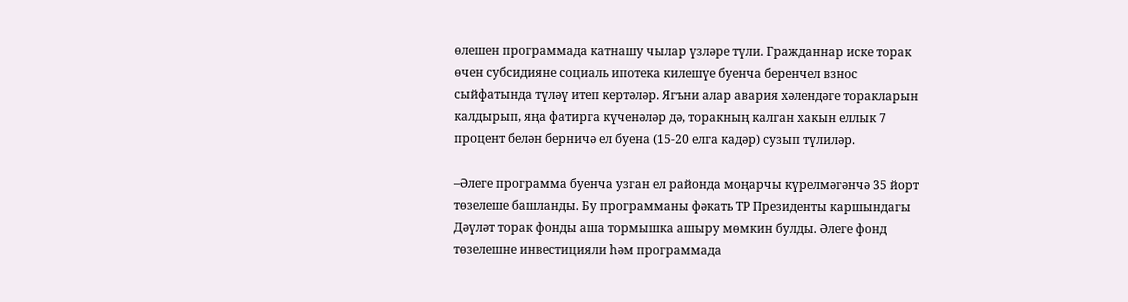өлешен программада катнашу чылар үзләре түли. Гражданнар иске торак өчен субсидияне социаль ипотека килешүе буенча беренчел взнос сыйфатында түләү итеп кертәләр. Ягъни алар авария хәлендәге торакларын калдырып, яңа фатирга күченәләр дә, торакның калган хакын еллык 7 процент белән берничә ел буена (15-20 елга кадәр) сузып түлиләр.

–Әлеге программа буенча узган ел районда моңарчы күрелмәгәнчә 35 йорт төзелеше башланды. Бу программаны фәкать ТР Президенты каршындагы Дәүләт торак фонды аша тормышка ашыру мөмкин булды. Әлеге фонд төзелешне инвестицияли һәм программада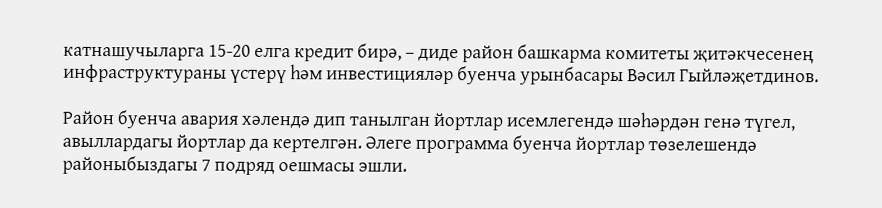катнашучыларга 15-20 елга кредит бирә, – диде район башкарма комитеты җитәкчесенең инфраструктураны үстерү һәм инвестицияләр буенча урынбасары Вәсил Гыйләҗетдинов.

Район буенча авария хәлендә дип танылган йортлар исемлегендә шәһәрдән генә түгел, авыллардагы йортлар да кертелгән. Әлеге программа буенча йортлар төзелешендә районыбыздагы 7 подряд оешмасы эшли.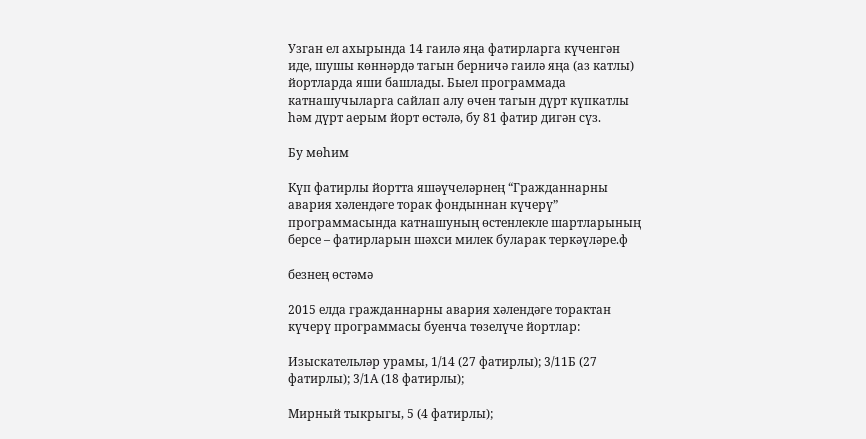Узган ел ахырында 14 гаилә яңа фатирларга күченгән иде, шушы көннәрдә тагын берничә гаилә яңа (аз катлы) йортларда яши башлады. Быел программада катнашучыларга сайлап алу өчен тагын дүрт күпкатлы һәм дүрт аерым йорт өстәлә, бу 81 фатир дигән сүз.

Бу мөһим

Күп фатирлы йортта яшәүчеләрнең “Гражданнарны авария хәлендәге торак фондыннан күчерү” программасында катнашуның өстенлекле шартларының берсе – фатирларын шәхси милек буларак теркәүләре.ф

безнең өстәмә

2015 елда гражданнарны авария хәлендәге торактан күчерү программасы буенча төзелүче йортлар:

Изыскательләр урамы, 1/14 (27 фатирлы); 3/11Б (27 фатирлы); 3/1А (18 фатирлы);

Мирный тыкрыгы, 5 (4 фатирлы);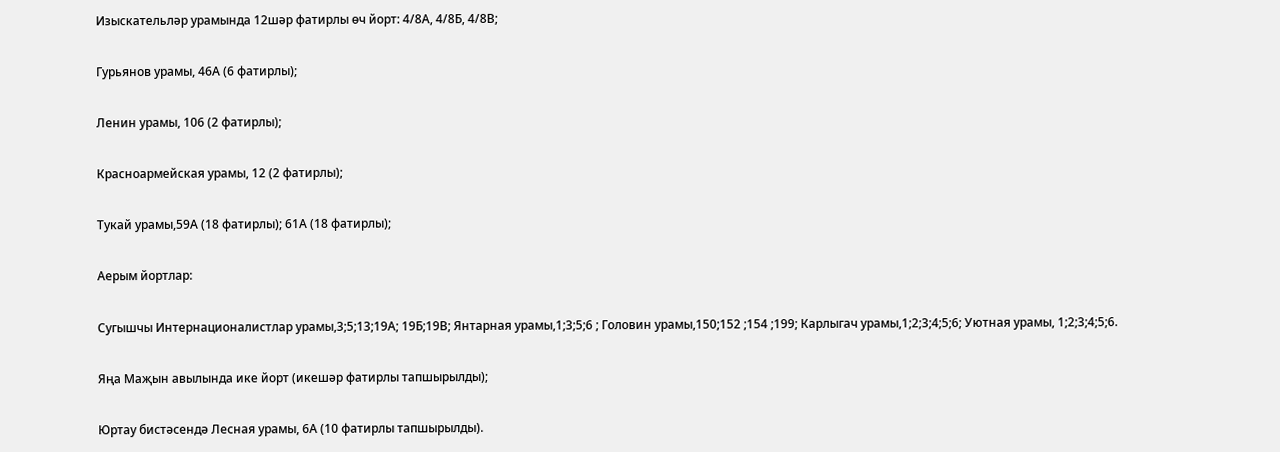Изыскательләр урамында 12шәр фатирлы өч йорт: 4/8А, 4/8Б, 4/8В;

Гурьянов урамы, 46А (6 фатирлы);

Ленин урамы, 106 (2 фатирлы);

Красноармейская урамы, 12 (2 фатирлы);

Тукай урамы,59А (18 фатирлы); 61А (18 фатирлы);

Аерым йортлар:

Сугышчы Интернационалистлар урамы,3;5;13;19А; 19Б;19В; Янтарная урамы,1;3;5;6 ; Головин урамы,150;152 ;154 ;199; Карлыгач урамы,1;2;3;4;5;6; Уютная урамы, 1;2;3;4;5;6.

Яңа Маҗын авылында ике йорт (икешәр фатирлы тапшырылды);

Юртау бистәсендә Лесная урамы, 6А (10 фатирлы тапшырылды).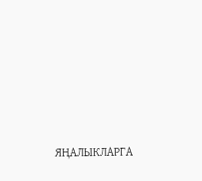ЯҢАЛЫКЛАРГА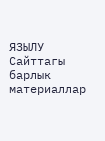ЯЗЫЛУ
Сайттагы барлык материаллар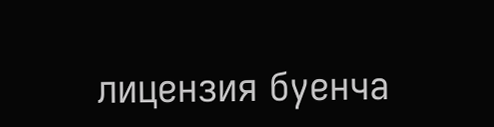лицензия буенча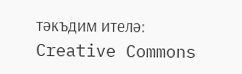тәкъдим ителә:
Creative Commons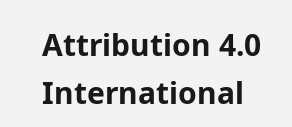Attribution 4.0 International